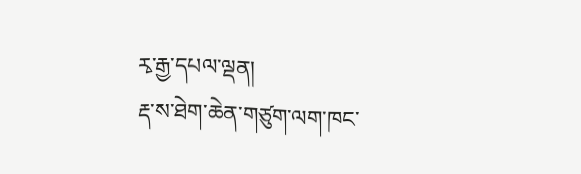རྭ་རྒྱ་དཔལ་ལྡན།
རྡ་ས་ཐེག་ཆེན་གཙུག་ལག་ཁང་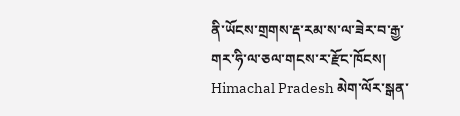ནི་ཡོངས་གྲགས་རྡ་རམ་ས་ལ་ཟེར་བ་རྒྱ་གར་ཧི་ལ་ཅལ་གངས་ར་རྫོང་ཁོངས། Himachal Pradesh མེག་ལོར་སྒན་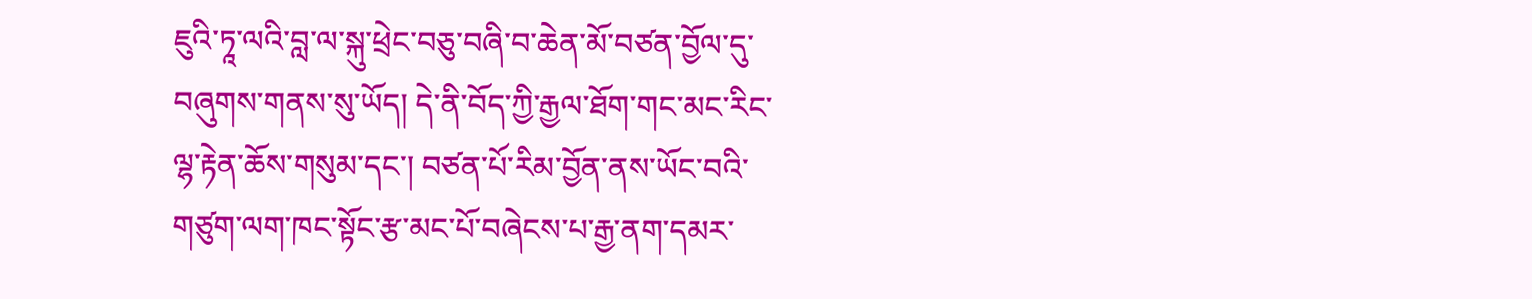ཇུའི་ཏཱ་ལའི་བླ་ལ་སྐུ་ཕྲེང་བཅུ་བཞི་བ་ཆེན་མོ་བཙན་བྱོལ་དུ་བཞུགས་གནས་སུ་ཡོད། དེ་ནི་བོད་ཀྱི་རྒྱལ་ཐོག་གང་མང་རིང་ལྷ་རྟེན་ཆོས་གསུམ་དང་། བཙན་པོ་རིམ་བྱོན་ནས་ཡོང་བའི་གཙུག་ལག་ཁང་སྟོང་རྩ་མང་པོ་བཞེངས་པ་རྒྱ་ནག་དམར་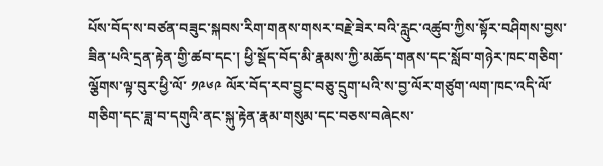པོས་བོད་ས་བཙན་བཟུང་སྐབས་རིག་གནས་གསར་བརྗེ་ཟེར་བའི་རླུང་འཚུབ་ཀྱིས་སྟོར་བཤིགས་བྱས་ཟིན་པའི་དྲན་རྟེན་གྱི་ཚབ་དང་། ཕྱི་སྡོད་བོད་མི་རྣམས་ཀྱི་མཆོད་གནས་དང་སློབ་གཉེར་ཁང་གཅིག་ལྕོགས་ལྟ་བུར་ཕྱི་ལོ་ ༡༩༦༩ ལོར་བོད་རབ་བྱུང་བཅུ་དྲུག་པའི་ས་བྱ་ལོར་གཙུག་ལག་ཁང་འདི་ལོ་གཅིག་དང་ཟླ་བ་དགུའི་ནང་སྐུ་རྟེན་རྣམ་གསུམ་དང་བཅས་བཞེངས་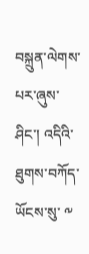བསྐྲུན་ལེགས་པར་ཞུས་ཤིང་། འདིའི་ཐུགས་བཀོད་ཡོངས་སུ་ ༸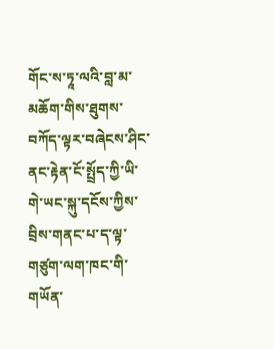གོང་ས་ཏཱ་ལའི་བླ་མ་མཆོག་གིས་ཐུགས་བཀོད་ལྟར་བཞེངས་ཤིང་ནང་རྟེན་ངོ་སྤྲོད་ཀྱི་ཡི་གེ་ཡང་སྐུ་དངོས་ཀྱིས་བྲིས་གནང་པ་ད་ལྟ་གཙུག་ལག་ཁང་གི་གཡོན་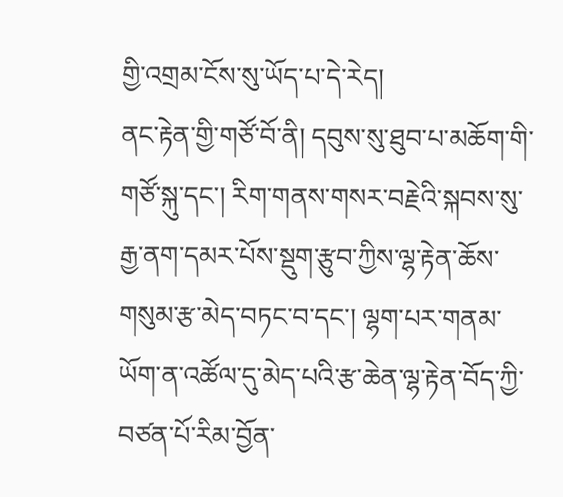གྱི་འགྲམ་ངོས་སུ་ཡོད་པ་དེ་རེད།
ནང་རྟེན་གྱི་གཙོ་བོ་ནི། དབུས་སུ་ཐུབ་པ་མཆོག་གི་གཙོ་སྐུ་དང་། རིག་གནས་གསར་བརྗེའི་སྐབས་སུ་རྒྱ་ནག་དམར་པོས་སྡུག་རྩུབ་ཀྱིས་ལྷ་རྟེན་ཆོས་གསུམ་རྩ་མེད་བཏང་བ་དང་། ལྷག་པར་གནམ་ཡོག་ན་འཚོལ་དུ་མེད་པའི་རྩ་ཆེན་ལྷ་རྟེན་བོད་ཀྱི་བཙན་པོ་རིམ་བྱོན་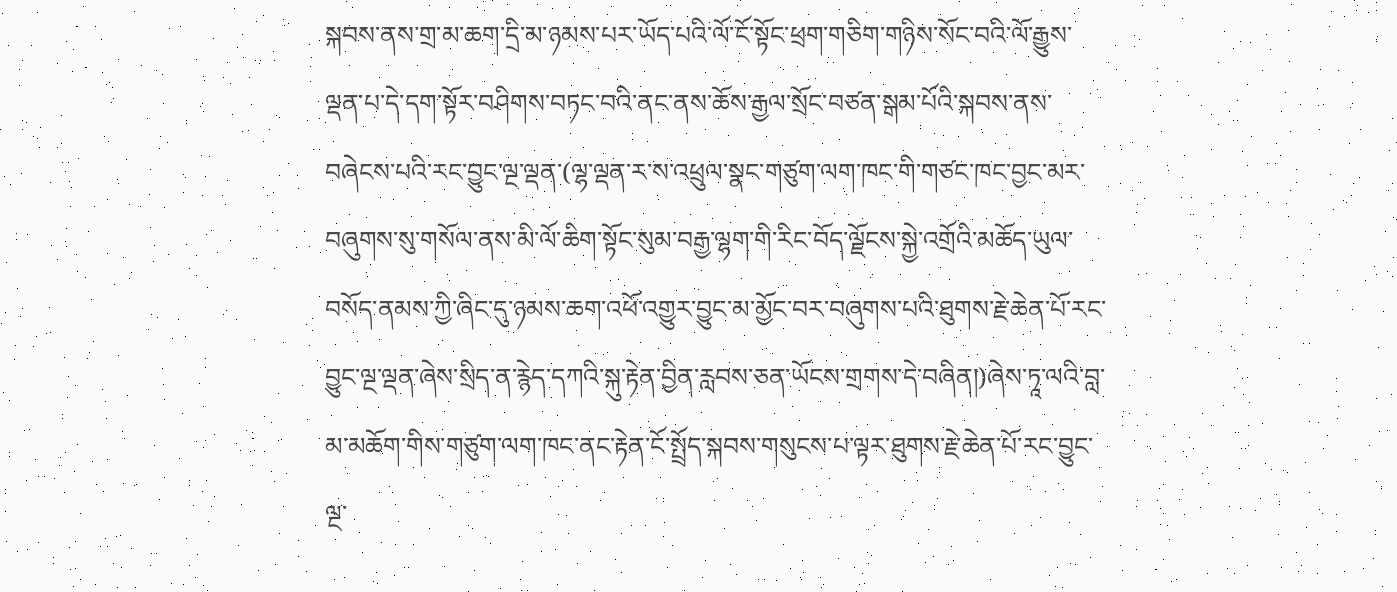སྐབས་ནས་གྲ་མ་ཆག་དྲི་མ་ཉམས་པར་ཡོད་པའི་ལོ་ངོ་སྟོང་ཕྲག་གཅིག་གཉིས་སོང་བའི་ལོ་རྒྱུས་ལྡན་པ་དེ་དག་སྟོར་བཤིགས་བཏང་བའི་ནང་ནས་ཆོས་རྒྱལ་སྲོང་བཙན་སྒམ་པོའི་སྐབས་ནས་བཞེངས་པའི་རང་བྱུང་ལྔ་ལྡན་(ལྷ་ལྡན་ར་ས་འཕྲུལ་སྣང་གཙུག་ལག་ཁང་གི་གཙང་ཁང་བྱང་མར་བཞུགས་སུ་གསོལ་ནས་མི་ལོ་ཆིག་སྟོང་སུམ་བརྒྱ་ལྷག་གི་རིང་བོད་ལྗོངས་སྐྱེ་འགྲོའི་མཆོད་ཡུལ་བསོད་ནམས་ཀྱི་ཞིང་དུ་ཉམས་ཆག་འཕོ་འགྱུར་བྱུང་མ་མྱོང་བར་བཞུགས་པའི་ཐུགས་རྗེ་ཆེན་པོ་རང་བྱུང་ལྔ་ལྡན་ཞེས་སྲིད་ན་རྙེད་དཀའི་སྐུ་རྟེན་བྱིན་རླབས་ཅན་ཡོངས་གྲགས་དེ་བཞིན།)ཞེས་ཏཱ་ལའི་བླ་མ་མཆོག་གིས་གཙུག་ལག་ཁང་ནང་རྟེན་ངོ་སྤྲོད་སྐབས་གསུངས་པ་ལྟར་ཐུགས་རྗེ་ཆེན་པོ་རང་བྱུང་ལྔ་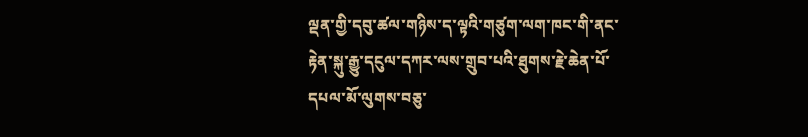ལྡན་གྱི་དབུ་ཚལ་གཉིས་ད་ལྟའི་གཙུག་ལག་ཁང་གི་ནང་རྟེན་སྐུ་རྒྱུ་དངུལ་དཀར་ལས་གྲུབ་པའི་ཐུགས་རྗེ་ཆེན་པོ་དཔལ་མོ་ལུགས་བཅུ་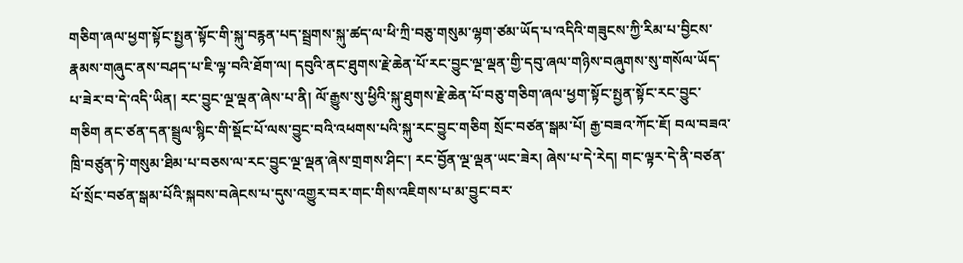གཅིག་ཞལ་ཕྱག་སྟོང་སྤྱན་སྟོང་གི་སྐུ་བརྙན་པད་སྦྲགས་སྐུ་ཚད་ལ་ཕི་ཀྲི་བཅུ་གསུམ་ལྷག་ཙམ་ཡོད་པ་འདིའི་གཟུངས་ཀྱི་རིམ་པ་བྱིངས་རྣམས་གཞུང་ནས་བཤད་པ་ཇི་ལྟ་བའི་ཐོག་ལ། དབུའི་ནང་ཐུགས་རྗེ་ཆེན་པོ་རང་བྱུང་ལྔ་ལྡན་གྱི་དབུ་ཞལ་གཉིས་བཞུགས་སུ་གསོལ་ཡོད་པ་ཟེར་བ་དེ་འདི་ཡིན། རང་བྱུང་ལྔ་ལྡན་ཞེས་པ་ནི། ལོ་རྒྱུས་སུ་ཕྱིའི་སྐུ་ཐུགས་རྗེ་ཆེན་པོ་བཅུ་གཅིག་ཞལ་ཕྱག་སྟོང་སྤྱན་སྟོང་རང་བྱུང་གཅིག ནང་ཙན་དན་སྦྲུལ་སྙིང་གི་སྡོང་པོ་ལས་བྱུང་བའི་འཕགས་པའི་སྐུ་རང་བྱུང་གཅིག སྲོང་བཙན་སྒམ་པོ། རྒྱ་བཟའ་ཀོང་ཇོ། བལ་བཟའ་ཁྲི་བཙུན་ཏེ་གསུམ་ཐིམ་པ་བཅས་ལ་རང་བྱུང་ལྔ་ལྡན་ཞེས་གྲགས་ཤིང་། རང་བྱོན་ལྔ་ལྡན་ཡང་ཟེར། ཞེས་པ་དེ་རེད། གང་ལྟར་དེ་ནི་བཙན་པོ་སྲོང་བཙན་སྒམ་པོའི་སྐབས་བཞེངས་པ་དུས་འགྱུར་བར་གང་གིས་འཇིགས་པ་མ་བྱུང་བར་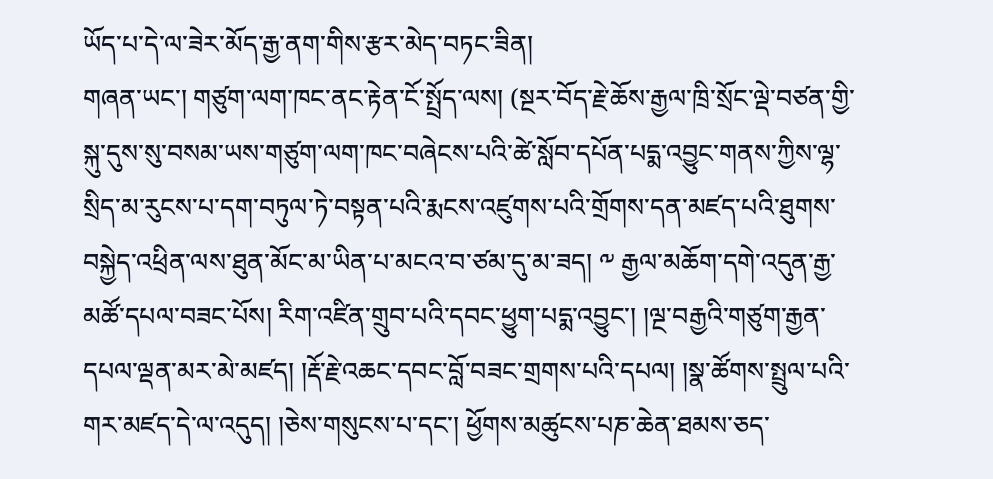ཡོད་པ་དེ་ལ་ཟེར་མོད་རྒྱ་ནག་གིས་རྩར་མེད་བཏང་ཟིན།
གཞན་ཡང་། གཙུག་ལག་ཁང་ནང་རྟེན་ངོ་སྤྲོད་ལས། (སྔར་བོད་རྗེ་ཆོས་རྒྱལ་ཁྲི་སྲོང་ལྡེ་བཙན་གྱི་སྐུ་དུས་སུ་བསམ་ཡས་གཙུག་ལག་ཁང་བཞེངས་པའི་ཚེ་སློབ་དཔོན་པདྨ་འབྱུང་གནས་ཀྱིས་ལྷ་སྲིད་མ་རུངས་པ་དག་བཏུལ་ཏེ་བསྟན་པའི་རྨངས་འཛུགས་པའི་གྲོགས་དན་མཛད་པའི་ཐུགས་བསྐྱེད་འཕྲིན་ལས་ཐུན་མོང་མ་ཡིན་པ་མངའ་བ་ཙམ་དུ་མ་ཟད། ༸ རྒྱལ་མཆོག་དགེ་འདུན་རྒྱ་མཚོ་དཔལ་བཟང་པོས། རིག་འཛིན་གྲུབ་པའི་དབང་ཕྱུག་པདྨ་འབྱུང་། །ལྔ་བརྒྱའི་གཙུག་རྒྱན་དཔལ་ལྡན་མར་མེ་མཛད། །རྡོ་རྗེ་འཆང་དབང་བློ་བཟང་གྲགས་པའི་དཔལ། །སྣ་ཚོགས་སྤྲུལ་པའི་གར་མཛད་དེ་ལ་འདུད། །ཅེས་གསུངས་པ་དང་། ཕྱོགས་མཚུངས་པཎ་ཆེན་ཐམས་ཅད་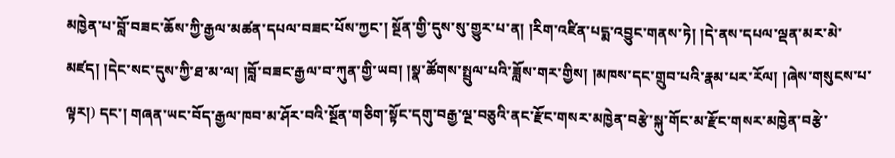མཁྱེན་པ་བློ་བཟང་ཆོས་ཀྱི་རྒྱལ་མཚན་དཔལ་བཟང་པོས་ཀྱང་། སྔོན་གྱི་དུས་སུ་གྱུར་པ་ན། །རིག་འཛིན་པདྨ་འབྱུང་གནས་ཏེ། །དེ་ནས་དཔལ་ལྡན་མར་མེ་མཛད། །དེང་སང་དུས་ཀྱི་ཐ་མ་ལ། །བློ་བཟང་རྒྱལ་བ་ཀུན་གྱི་ཡབ། །སྣ་ཚོགས་སྤྲུལ་པའི་ཟློས་གར་གྱིས། །མཁས་དང་གྲུབ་པའི་རྣམ་པར་རོལ། །ཞེས་གསུངས་པ་ལྟར།) དང་། གཞན་ཡང་བོད་རྒྱལ་ཁབ་མ་ཤོར་བའི་སྔོན་གཅིག་སྟོང་དགུ་བརྒྱ་ལྔ་བཅུའི་ནང་རྫོང་གསར་མཁྱེན་བརྩེ་སྐུ་གོང་མ་རྫོང་གསར་མཁྱེན་བརྩེ་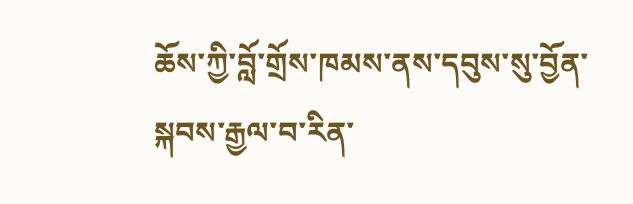ཆོས་ཀྱི་བློ་གྲོས་ཁམས་ནས་དབུས་སུ་བྱོན་སྐབས་རྒྱལ་བ་རིན་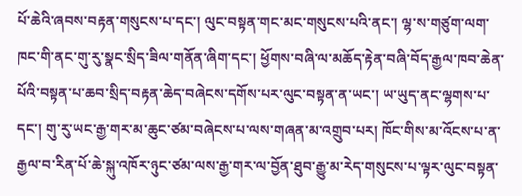པོ་ཆེའི་ཞབས་བརྟན་གསུངས་པ་དང་། ལུང་བསྟན་གང་མང་གསུངས་པའི་ནང་། ལྷ་ས་གཙུག་ལག་ཁང་གི་ནང་གུ་རུ་སྣང་སྲིད་ཟིལ་གནོན་ཞིག་དང་། ཕྱོགས་བཞི་ལ་མཆོད་རྟེན་བཞི་བོད་རྒྱལ་ཁབ་ཆེན་པོའི་བསྟན་པ་ཆབ་སྲིད་བརྟན་ཆེད་བཞེངས་དགོས་པར་ལུང་བསྟན་ན་ཡང་། ཡ་ཡུད་ནང་ལྷགས་པ་དང་། གུ་རུ་ཡང་རྒྱ་གར་མ་ཆུང་ཙམ་བཞེངས་པ་ལས་གཞན་མ་འགྲུབ་པར། ཁོང་གིས་མ་འོངས་པ་ན་རྒྱལ་བ་རིན་པོ་ཆེ་སྐུ་འཁོར་ཉུང་ཙམ་ལས་རྒྱ་གར་ལ་བྱོན་ཐུབ་རྒྱུ་མ་རེད་གསུངས་པ་ལྟར་ལུང་བསྟན་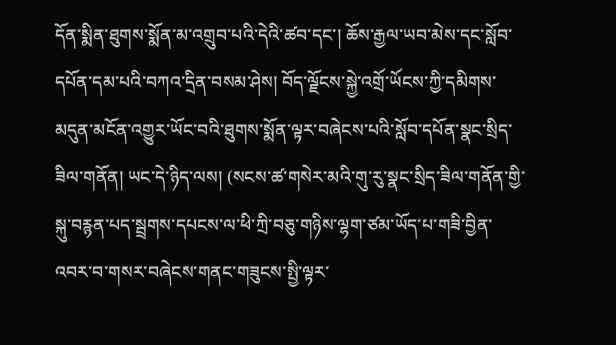དོན་སྨིན་ཐུགས་སྨོན་མ་འགྲུབ་པའི་དེའི་ཚབ་དང་། ཆོས་རྒྱལ་ཡབ་མེས་དང་སློབ་དཔོན་དམ་པའི་བཀའ་དྲིན་བསམ་ཤེས། བོད་ལྗོངས་སྐྱེ་འགྲོ་ཡོངས་ཀྱི་དམིགས་མདུན་མངོན་འགྱུར་ཡོང་བའི་ཐུགས་སྨོན་ལྟར་བཞེངས་པའི་སློབ་དཔོན་སྣང་སྲིད་ཟིལ་གནོན། ཡང་དེ་ཉིད་ལས། (སངས་ཚ་གསེར་མའི་གུ་རུ་སྣང་སྲིད་ཟིལ་གནོན་གྱི་སྐུ་བརྙན་པད་སྦྲགས་དཔངས་ལ་ཕི་ཀྲི་བཅུ་གཉིས་ལྷག་ཙམ་ཡོད་པ་གཟི་བྱིན་འབར་བ་གསར་བཞེངས་གནང་གཟུངས་སྤྱི་ལྟར་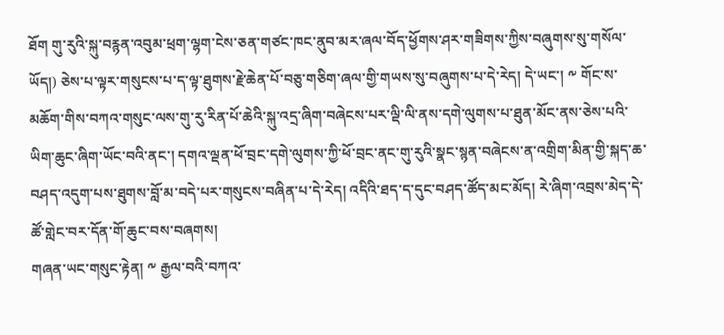ཐོག གུ་རུའི་སྐུ་བརྙན་འབུམ་ཕྲག་ལྷག་ངེས་ཅན་གཙང་ཁང་ནུབ་མར་ཞལ་བོད་ཕྱོགས་ཤར་གཟིགས་ཀྱིས་བཞུགས་སུ་གསོལ་ཡོད།) ཅེས་པ་ལྟར་གསུངས་པ་ད་ལྟ་ཐུགས་རྗེ་ཆེན་པོ་བཅུ་གཅིག་ཞལ་གྱི་གཡས་སུ་བཞུགས་པ་དེ་རེད། དེ་ཡང་། ༸ གོང་ས་མཆོག་གིས་བཀའ་གསུང་ལས་གུ་རུ་རིན་པོ་ཆེའི་སྐུ་འདྲ་ཞིག་བཞེངས་པར་ལྡི་ལི་ནས་དགེ་ལུགས་པ་ཐུན་མོང་ནས་ཅེས་པའི་ཡིག་ཆུང་ཞིག་ཡོང་བའི་ནང་། དགའ་ལྡན་ཕོ་བྲང་དགེ་ལུགས་ཀྱི་ཕོ་བྲང་ནང་གུ་རུའི་སྣང་སྙན་བཞེངས་ན་འགྲིག་མིན་གྱི་སྐད་ཆ་བཤད་འདུག་པས་ཐུགས་བློ་མ་བདེ་པར་གསུངས་བཞིན་པ་དེ་རེད། འདིའི་ཐད་ད་དུང་བཤད་ཚོད་མང་མོད། རེ་ཞིག་འབྲས་མེད་དེ་ཚོ་གླེང་བར་དོན་གོ་ཆུང་བས་བཞགས།
གཞན་ཡང་གསུང་རྟེན། ༸ རྒྱལ་བའི་བཀའ་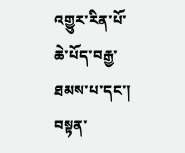འགྱུར་རིན་པོ་ཆེ་པོད་བརྒྱ་ཐམས་པ་དང་། བསྟན་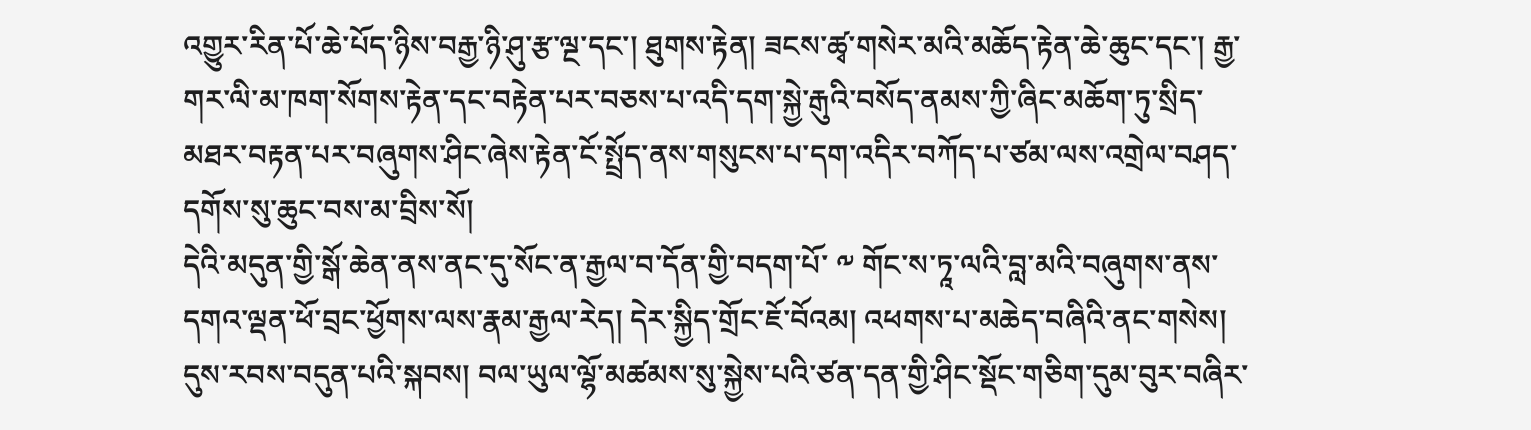འགྱུར་རིན་པོ་ཆེ་པོད་ཉིས་བརྒྱ་ཉི་ཤུ་རྩ་ལྔ་དང་། ཐུགས་རྟེན། ཟངས་ཚྭ་གསེར་མའི་མཆོད་རྟེན་ཆེ་ཆུང་དང་། རྒྱ་གར་ལི་མ་ཁག་སོགས་རྟེན་དང་བརྟེན་པར་བཅས་པ་འདི་དག་སྐྱེ་རྒུའི་བསོད་ནམས་ཀྱི་ཞིང་མཆོག་ཏུ་སྲིད་མཐར་བརྟན་པར་བཞུགས་ཤིང་ཞེས་རྟེན་ངོ་སྤྲོད་ནས་གསུངས་པ་དག་འདིར་བཀོད་པ་ཙམ་ལས་འགྲེལ་བཤད་དགོས་སུ་ཆུང་བས་མ་བྲིས་སོ།
དེའི་མདུན་གྱི་སྒོ་ཆེན་ནས་ནང་དུ་སོང་ན་རྒྱལ་བ་དོན་གྱི་བདག་པོ་ ༸ གོང་ས་ཏཱ་ལའི་བླ་མའི་བཞུགས་ནས་དགའ་ལྡན་ཕོ་བྲང་ཕྱོགས་ལས་རྣམ་རྒྱལ་རེད། དེར་སྐྱིད་གྲོང་ཇོ་བོའམ། འཕགས་པ་མཆེད་བཞིའི་ནང་གསེས། དུས་རབས་བདུན་པའི་སྐབས། བལ་ཡུལ་ལྷོ་མཚམས་སུ་སྐྱེས་པའི་ཙན་དན་གྱི་ཤིང་སྡོང་གཅིག་དུམ་བུར་བཞིར་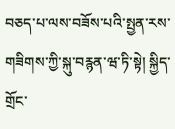བཅད་པ་ལས་བཟོས་པའི་སྤྱན་རས་གཟིགས་ཀྱི་སྐུ་བརྙན་ཝ་ཏི་སྟེ། སྐྱིད་གྲོང་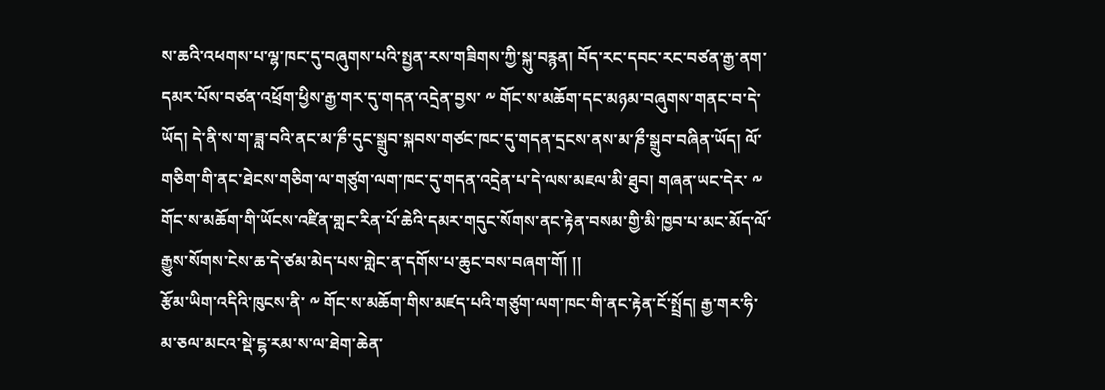ས་ཆའི་འཕགས་པ་ལྷ་ཁང་དུ་བཞུགས་པའི་སྤྱན་རས་གཟིགས་ཀྱི་སྐུ་བརྙན། བོད་རང་དབང་རང་བཙན་རྒྱ་ནག་དམར་པོས་བཙན་འཕྲོག་ཕྱིས་རྒྱ་གར་དུ་གདན་འདྲེན་བྱས་ ༸ གོང་ས་མཆོག་དང་མཉམ་བཞུགས་གནང་བ་དེ་ཡོད། དེ་ནི་ས་ག་ཟླ་བའི་ནང་མ་ཎྀ་དུང་སྒྲུབ་སྐབས་གཙང་ཁང་དུ་གདན་དྲངས་ནས་མ་ཎྀ་སྒྲུབ་བཞིན་ཡོད། ལོ་གཅིག་གི་ནང་ཐེངས་གཅིག་ལ་གཙུག་ལག་ཁང་དུ་གདན་འདྲེན་པ་དེ་ལས་མཇལ་མི་ཐུབ། གཞན་ཡང་དེར་ ༸ གོང་ས་མཆོག་གི་ཡོངས་འཛིན་གླང་རིན་པོ་ཆེའི་དམར་གདུང་སོགས་ནང་རྟེན་བསམ་གྱི་མི་ཁྱབ་པ་མང་མོད་ལོ་རྒྱུས་སོགས་ངེས་ཆ་དེ་ཙམ་མེད་པས་གླེང་ན་དགོས་པ་ཆུང་བས་བཞག་གོ། །།
རྩོམ་ཡིག་འདིའི་ཁུངས་ནི་ ༸ གོང་ས་མཆོག་གིས་མཛད་པའི་གཙུག་ལག་ཁང་གི་ནང་རྟེན་ངོ་སྤྲོད། རྒྱ་གར་ཧི་མ་ཅལ་མངའ་སྡེ་ངྷ་རམ་ས་ལ་ཐེག་ཆེན་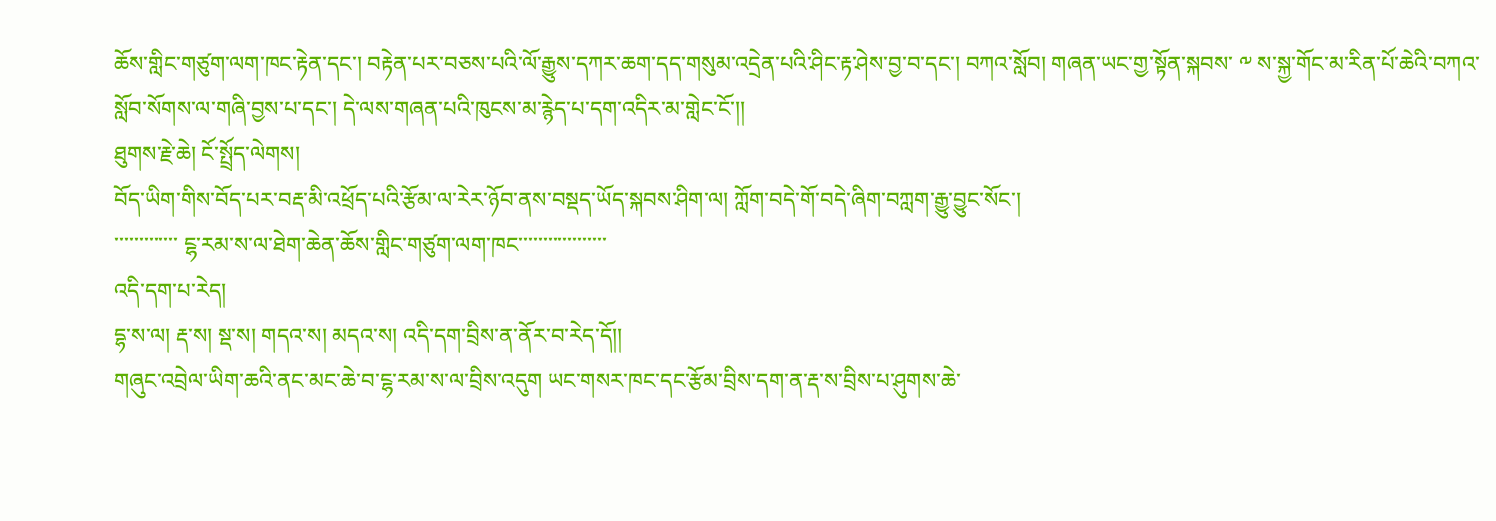ཆོས་གླིང་གཙུག་ལག་ཁང་རྟེན་དང་། བརྟེན་པར་བཅས་པའི་ལོ་རྒྱུས་དཀར་ཆག་དད་གསུམ་འདྲེན་པའི་ཤིང་རྟ་ཤེས་བྱ་བ་དང་། བཀའ་སློབ། གཞན་ཡང་གྱ་སྟོན་སྐབས་ ༸ ས་སྐྱ་གོང་མ་རིན་པོ་ཆེའི་བཀའ་སློབ་སོགས་ལ་གཞི་བྱས་པ་དང་། དེ་ལས་གཞན་པའི་ཁུངས་མ་རྙེད་པ་དག་འདིར་མ་གླེང་ངོ་།།
ཐུགས་རྗེ་ཆེ། ངོ་སྤྲོད་ལེགས།
བོད་ཡིག་གིས་བོད་པར་བརྡ་མི་འཕྲོད་པའི་རྩོམ་ལ་རེར་ཉོབ་ནས་བསྡད་ཡོད་སྐབས་ཤིག་ལ། ཀློག་བདེ་གོ་བདེ་ཞིག་བཀླག་རྒྱུ་བྱུང་སོང་།
་་་་་་་་་་་་་ ངྷ་རམ་ས་ལ་ཐེག་ཆེན་ཆོས་གླིང་གཙུག་ལག་ཁང་་་་་་་་་་་་་་་་་་
འདི་དག་པ་རེད།
དྷ་ས་ལ། རྡ་ས། སྡ་ས། གདའ་ས། མདའ་ས། འདི་དག་བྲིས་ན་ནོར་བ་རེད་དོ།།
གཞུང་འབྲེལ་ཡིག་ཆའི་ནང་མང་ཆེ་བ་ངྷ་རམ་ས་ལ་བྲིས་འདུག ཡང་གསར་ཁང་དང་རྩོམ་བྲིས་དག་ན་རྡ་ས་བྲིས་པ་ཤུགས་ཆེ་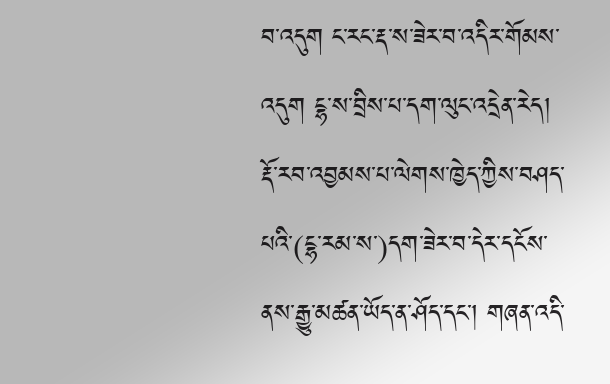བ་འདུག ང་རང་རྡ་ས་ཟེར་བ་འདིར་གོམས་འདུག ངྷ་ས་བྲིས་པ་དག་ལུང་འདྲེན་རེད།
རྡོ་རབ་འབྱམས་པ་ལེགས་ཁྱེད་ཀྱིས་བཤད་པའི་(ངྷ་རམ་ས་)དག་ཟེར་བ་དེར་དངོས་ནས་རྒྱུ་མཚན་ཡོད་ན་ཤོད་དང་། གཞན་འདི་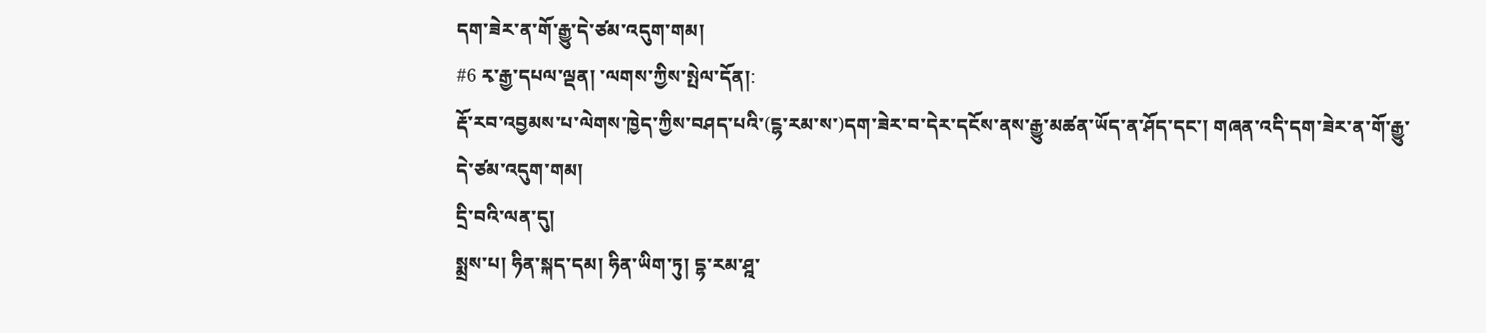དག་ཟེར་ན་གོ་རྒྱུ་དེ་ཙམ་འདུག་གམ།
#6 ཪྭ་རྒྱ་དཔལ་ལྡན། ་ལགས་ཀྱིས་སྤེལ་དོན།:
རྡོ་རབ་འབྱམས་པ་ལེགས་ཁྱེད་ཀྱིས་བཤད་པའི་(ངྷ་རམ་ས་)དག་ཟེར་བ་དེར་དངོས་ནས་རྒྱུ་མཚན་ཡོད་ན་ཤོད་དང་། གཞན་འདི་དག་ཟེར་ན་གོ་རྒྱུ་དེ་ཙམ་འདུག་གམ།
དྲི་བའི་ལན་དུ།
སྨྲས་པ། ཧིན་སྐད་དམ། ཧིན་ཡིག་ཏུ། དྷ་རམ་ཤྰ་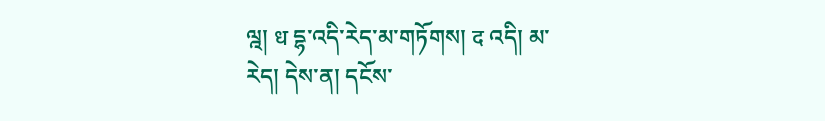ལྰ། ध དྷ་འདི་རེད་མ་གཏོགས། द འདི། མ་རེད། དེས་ན། དངོས་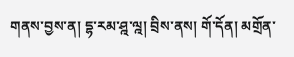གནས་བྱས་ན། དྷ་རམ་ཤྰ་ལྰ། བྲིས་ནས། གོ་དོན། མགྲོན་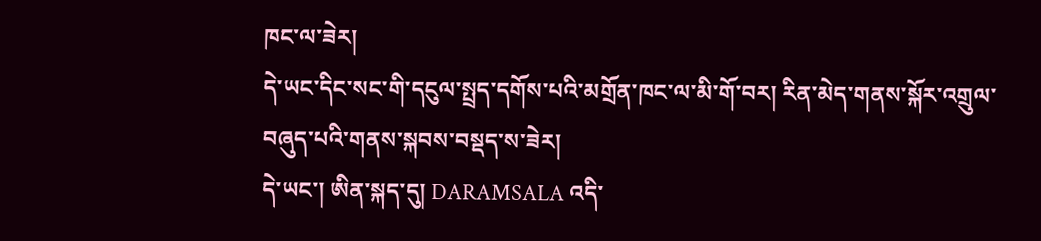ཁང་ལ་ཟེར།
དེ་ཡང་དིང་སང་གི་དངུལ་སྤྲད་དགོས་པའི་མགྲོན་ཁང་ལ་མི་གོ་བར། རིན་མེད་གནས་སྐོར་འགྲུལ་བཞུད་པའི་གནས་སྐབས་བསྡད་ས་ཟེར།
དེ་ཡང་། ཨིན་སྐད་དུ། DARAMSALA འདི་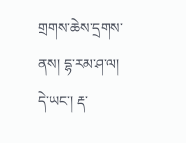གྲགས་ཆེས་དྲགས་ནས། དྷ་རམ་ཤ་ལ། དེ་ཡང་། རྡ་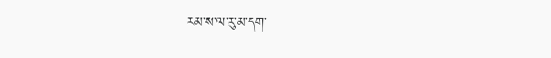རམ་ས་ལ་རུ་མ་དག་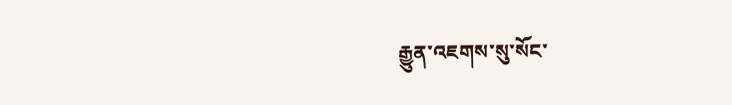རྒྱུན་འཇགས་སུ་སོང་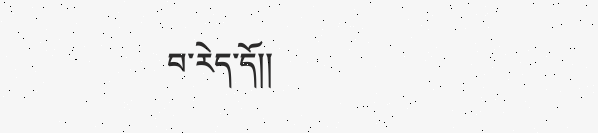བ་རེད་དོ།།